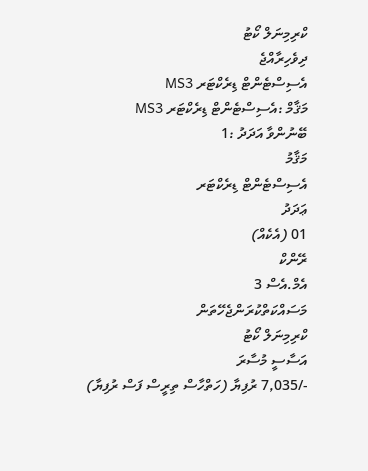ކްރިމިނަލް ކޯޓު
ދިވެހިރާއްޖެ
އެސިސްޓެންޓް ޑިރެކްޓަރ MS3
މަޤާމް :އެސިސްޓެންޓް ޑިރެކްޓަރ MS3
ބޭނުންވާ އަދަދު :1
މަޤާމު
އެސިސްޓެންޓް ޑިރެކްޓަރ
ޢަދަދު
01 (އެކެއް)
ރޭންކް
އެމް.އެސް 3
މަސައްކަތްކުރަންޖެހޭތަން
ކްރިމިނަލް ކޯޓު
އަސާސީ މުސާރަ
-/7,035 ރުފިޔާ (ހަތްހާސް ތިރީސް ފަސް ރުފިޔާ)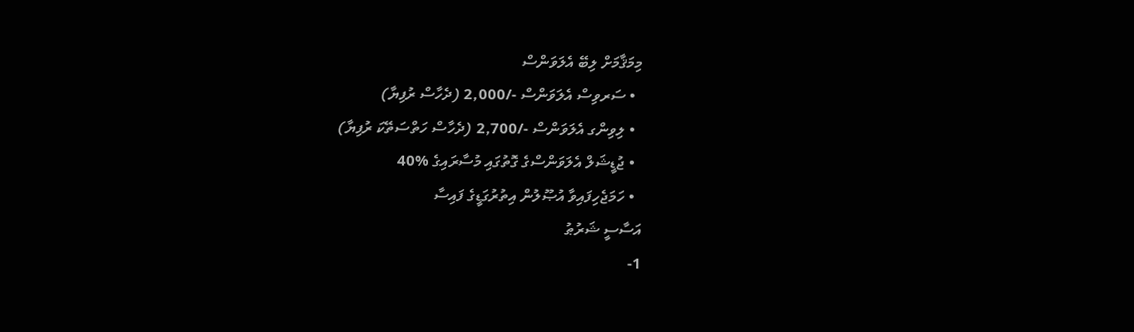މިމަޤާމަށް ލިބޭ އެލަވަންސް
  • ސަރވިސް އެލަވަންސް -/2,000 (ދެހާސް ރުފިޔާ)
  • ލިވިންގ އެލަވަންސް -/2,700 (ދެހާސް ހަތްސަތޭކަ ރުފިޔާ)
  • ޖުޑީޝަލް އެލަވަންސްގެ ގޮތުގައި މުސާރައިގެ %40
  • ހަމަޖެހިފައިވާ އުޞޫލުން އިތުރުގަޑީގެ ފައިސާ
އަސާސީ ޝަރުޠު
1-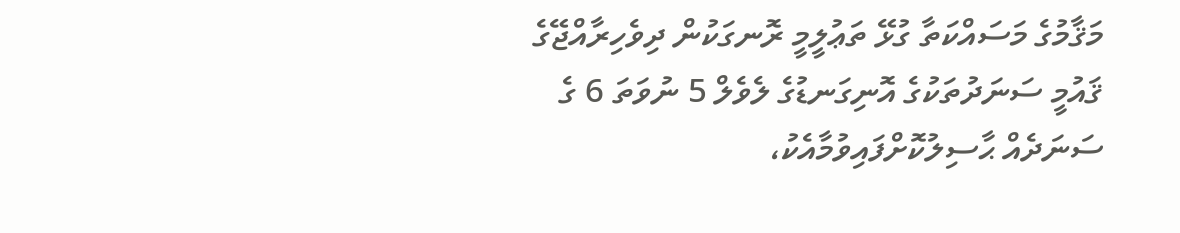މަޤާމުގެ މަސައްކަތާ ގުޅޭ ތަޢުލީމީ ރޮނގަކުން ދިވެހިރާއްޖޭގެ ޤައުމީ ސަނަދުތަކުގެ އޮނިގަނޑުގެ ލެވެލް 5 ނުވަތަ 6 ގެ ސަނަދެއް ޙާސިލުކޮށްފައިވުމާއެކު،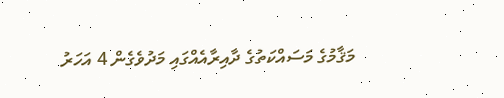މަޤާމުގެ މަސައްކަތުގެ ދާއިރާއެއްގައި މަދުވެގެން 4 އަހަރު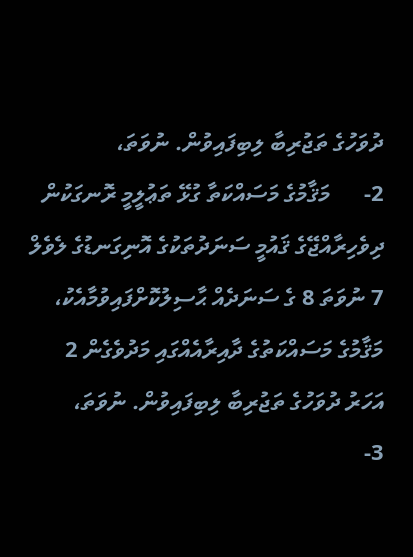ދުވަހުގެ ތަޖުރިބާ ލިބިފައިވުން. ނުވަތަ،
2-      މަޤާމުގެ މަސައްކަތާ ގުޅޭ ތަޢުލީމީ ރޮނގަކުން ދިވެހިރާއްޖޭގެ ޤައުމީ ސަނަދުތަކުގެ އޮނިގަނޑުގެ ލެވެލް 7 ނުވަތަ 8 ގެ ސަނަދެއް ޙާސިލުކޮށްފައިވުމާއެކު، މަޤާމުގެ މަސައްކަތުގެ ދާއިރާއެއްގައި މަދުވެގެން 2 އަހަރު ދުވަހުގެ ތަޖުރިބާ ލިބިފައިވުން. ނުވަތަ،
3-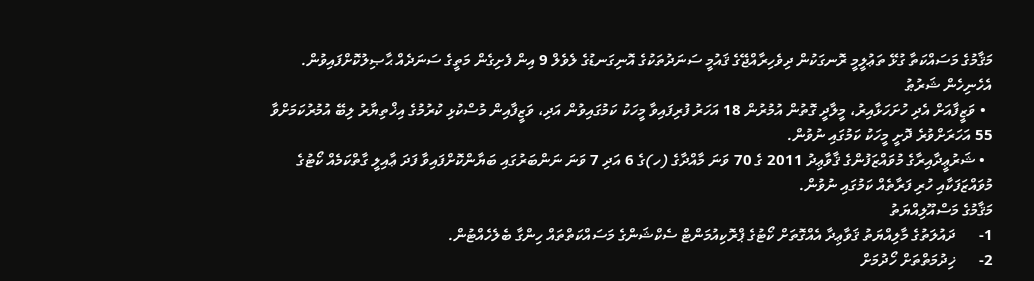މަޤާމުގެ މަސައްކަތާ ގުޅޭ ތަޢުލީމީ ރޮނގަކުން ދިވެހިރާއްޖޭގެ ޤައުމީ ސަނަދުތަކުގެ އޮނިގަނޑުގެ ލެވެލް 9 އިން ފެށިގެން މަތީގެ ސަނަދެއް ޙާޞިލުކޮށްފައިވުން.
އެހެނިހެން ޝަރުޠު
  • ވަޒީފާއަށް އެދި ހުށަހަޅާއިރު، މީލާދީ ގޮތުން އުމުރުން 18 އަހަރު ފުރިފައިވާ މީހަކު ކަމުގައިވުން އަދި، ވަޒީފާއިން މުސްކުޅި ކުރުމުގެ އިޚްތިޔާރު ލިބޭ އުމުރުކަމަށްވާ 55 އަހަރަށްވުރެ ދޮށީ މީހަކު ކަމުގައި ނުވުން.
  • ޝަރުޢީދާއިރާގެ މުވައްޒަފުންގެ ޤާވާޢިދު 2011 ގެ 70 ވަނަ މާއްދާގެ (ހ)ގެ 6 އަދި 7 ވަނަ ނަންބަރުގައި ބަޔާންކޮށްފައިވާ ފަދަ ޢާއިލީ ގާތްކަމެއް ކޯޓުގެ މުވައްޒަފަކާއި ހުރި ފަރާތެއް ކަމުގައި ނުވުން.
މަޤާމުގެ މަސްއޫލިއްޔަތު
1-      ދައުލަތުގެ މާލިއްޔަތު ޤަވާޢިދާ އެއްގޮތަށް ކޯޓުގެ ޕްރޮކިއުމަންޓް ސެކްޝަންގެ މަސައްކަތްތައް ހިންގާ ބެލެހެއްޓުން.
2-      ޚިދުމަތްތަށް ހޯދުމަށް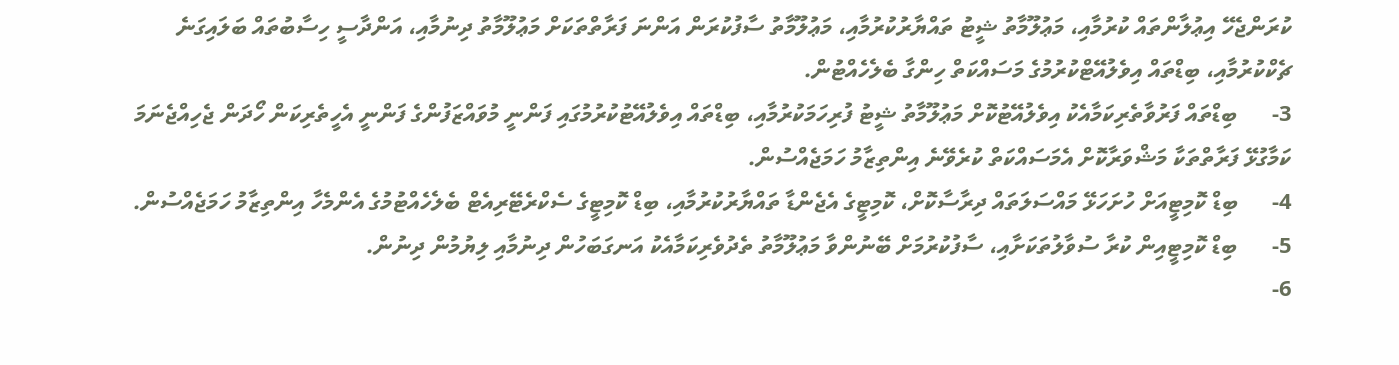ކުރަންޖެހޭ އިޢުލާންތައް ކުރުމާއި، މަޢުލޫމާތު ޝީޓު ތައްޔާރުކުރުމާއި، މަޢުލޫމާތު ސާފުކުރަން އަންނަ ފަރާތްތަކަށް މަޢުލޫމާތު ދިނުމާއި، އަންދާސީ ހިސާބުތައް ބަލައިގަނެ ޗެކްކުރުމާއި، ބިޑްތައް އިވެލުއޭޓްކުރުމުގެ މަސައްކަތް ހިންގާ ބެލެހެއްޓުން.
3-      ބިޑްތައް ފަރުވާތެރިކަމާއެކު އިވެލުއޭޓުކޮށް މަޢުލޫމާތު ޝީޓު ފުރިހަމަކުރުމާއި، ބިޑްތައް އިވެލުއޭޓުކުރުމުގައި ފަންނީ މުވައްޒަފުންގެ ފަންނީ އެހީތެރިކަން ހޯދަން ޖެހިއްޖެނަމަ ކަމާގުޅޭ ފަރާތްތަކާ މަޝްވަރާކޮށް އެމަސައްކަތް ކުރެވޭނެ އިންތިޒާމު ހަމަޖެއްސުން.
4-      ބިޑް ކޮމިޓީއަށް ހުށަހަޅޭ މައްސަލަތައް ދިރާސާކޮށް، ކޮމިޓީގެ އެޖެންޑާ ތައްޔާރުކުރުމާއި، ބިޑް ކޮމިޓީގެ ސެކްރެޓޭރިއެޓް ބެލެހެއްޓުމުގެ އެންމެހާ އިންތިޒާމު ހަމަޖެއްސުން.
5-      ބިޑް ކޮމިޓީއިން ކުރާ ސުވާލުތަކަށާއި، ސާފުކުރުމަށް ބޭނުންވާ މަޢުލޫމާތު ތެދުވެރިކަމާއެކު އަނގަބަހުން ދިނުމާއި ލިޔުމުން ދިނުން.
6-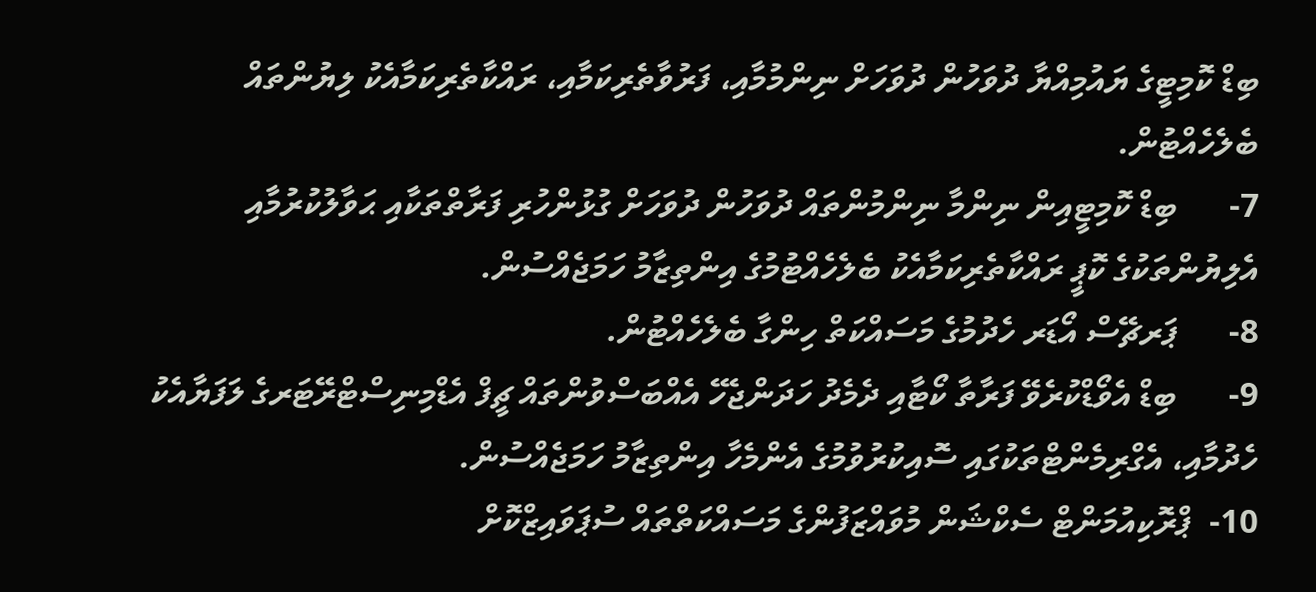ބިޑް ކޮމިޓީގެ ޔައުމިއްޔާ ދުވަހުން ދުވަހަށް ނިންމުމާއި، ފަރުވާތެރިކަމާއި، ރައްކާތެރިކަމާއެކު ލިޔުންތައް ބެލެހެއްޓުން.
7-      ބިޑް ކޮމިޓީއިން ނިންމާ ނިންމުންތައް ދުވަހުން ދުވަހަށް ގުޅުންހުރި ފަރާތްތަކާއި ޙަވާލުކުރުމާއި އެލިޔުންތަކުގެ ކޮޕީ ރައްކާތެރިކަމާއެކު ބެލެހެއްޓުމުގެ އިންތިޒާމު ހަމަޖެއްސުން.
8-      ޕަރޗޭސް އޯޑަރ ހެދުމުގެ މަސައްކަތް ހިންގާ ބެލެހެއްޓުން.
9-      ބިޑް އެވޯޑްކުރެވޭ ފަރާތާ ކޯޓާއި ދެމެދު ހަދަންޖެހޭ އެއްބަސްވުންތައް ޗީފް އެޑްމިނިސްޓްރޭޓަރގެ ލަފަޔާއެކު ހެދުމާއި، އެގްރިމެންޓްތަކުގައި ސޮއިކުރުވުމުގެ އެންމެހާ އިންތިޒާމު ހަމަޖެއްސުން.
10-  ޕްރޮކިއުމަންޓް ސެކްޝަން މުވައްޒަފުންގެ މަސައްކަތްތައް ސުޕަވައިޒްކޮށް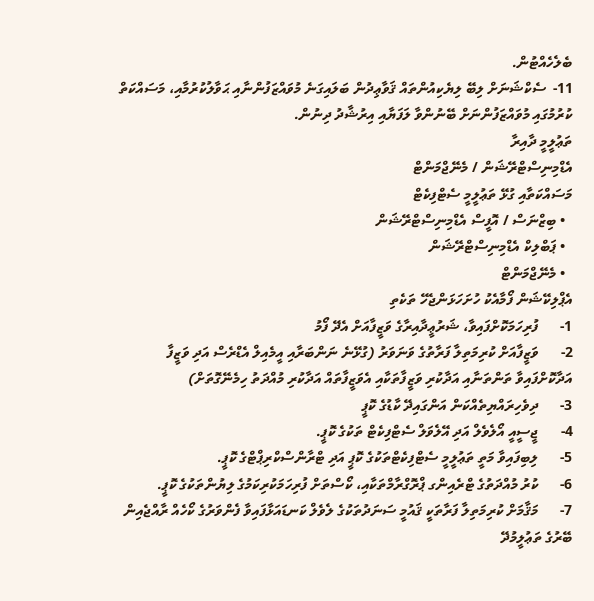ބެލެހެއްޓުން.
11-  ސެކްޝަނަށް ލިބޭ ލިޔެކިއުންތައް ޤަވާޢިދުން ބަލައިގަނެ މުވައްޒަފުންނާއި ޙަވާލުކުރުމާއި، މަސައްކަތް ކުރުމުގައި މުވައްޒަފުންނަށް ބޭނުންވާ ލަފަޔާއި އިރުޝާދު ދިނުން.
ތަޢުލީމީ ދާއިރާ
އެޑްމިނިސްޓްރޭޝަން / މެނޭޖްމަންޓް
މަސައްކަތާއި ގުޅޭ ތަޢުލީމީ ސެޓްފިކެޓް
  • ބިޒްނަސް / އޮފީސް އެޑްމިނިސްޓްރޭޝަން
  • ޕަބްލިކް އެޑްމިނިސްޓްރޭޝަން
  • މެނޭޖްމަންޓް
އެޕްލިކޭޝަން ފޯމާއެކު ހުށަހަޅަންޖެހޭ ތަކެތި
1-      ފުރިހަމަކޮށްފައިވާ، ޝަރުޢީދާއިރާގެ ވަޒީފާއަށް އެދޭ ފޯމު
2-      ވަޒީފާއަށް ކުރިމަތިލާ ފަރާތުގެ ވަނަވަރު (ގުޅޭނެ ނަންބަރާއި އީމެއިލް އެޑްރެސް އަދި ވަޒީފާ އަދާކޮށްފައިވާ ތަންތަނާއި އަދާކުރި ވަޒީފާތަކާއި އެވަޒީފާތައް އަދާކުރި މުއްދަތު ހިމެނޭގޮތަށް)
3-      ދިވެހިރައްޔިތެއްކަން އަންގައިދޭ ކާޑުގެ ކޮޕީ
4-      ޖީސީއީ އޯލެވެލް އަދި އޭލެވަލް ސެޓްފިކެޓް ތަކުގެ ކޮޕީ.
5-      ލިބިފައިވާ މަތީ ތަޢުލީމީ ސެޓްފިކެޓްތަކުގެ ކޮޕީ އަދި ޓްރާންސްކްރިޕްޓްގެ ކޮޕީ.
6-      ކުރު މުއްދަތުގެ ޓްރެއިންގ ޕްރޮގްރާމްތަކާއި، ކޯސްތަށް ފުރިހަމަކުރިކަމުގެ ލިޔުންތަކުގެ ކޮޕީ.
7-      މަޤާމަށް ކުރިމަތިލާ ފަރާތަކީ ޤައުމީ ސަނަދުތަކުގެ ލެވެލް ކަނޑައަޅާފައިވާ ފެންވަރުގެ ކޯހެއް ރާއްޖެއިން ބޭރުގެ ތަޢުލީމުދޭ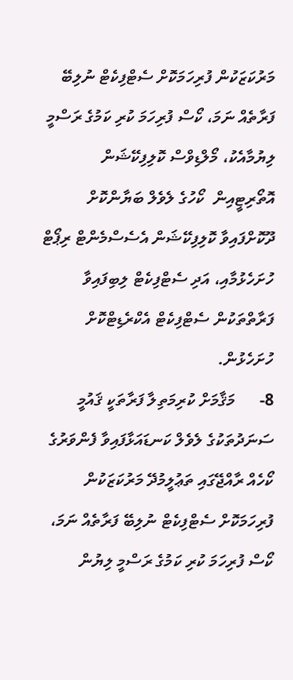މަރުކަޒަކުން ފުރިހަމަކޮށް ސެޓްފިކެޓް ނުލިބޭ ފަރާތެއް ނަމަ، ކޯސް ފުރިހަމަ ކުރި ކަމުގެ ރަސްމީ ލިޔުމާއެކު، މޯލްޑިވްސް ކޮލިފިކޭޝަން އޮތޯރިޓީއިން  ކޯހުގެ ލެވެލް ބަޔާންކޮށް ދޫކޮށްފައިވާ ކޮލިފިކޭޝަން އެސެސްމެންޓް ރިޕޯޓް ހުށަހެޅުމާއި، އަދި ސެޓްފިކެޓް ލިބިފައިވާ ފަރާތްތަކުން ސެޓްފިކެޓް އެކްރެޑިޓްކޮށް ހުށަހެޅުން.
8-      މަޤާމަށް ކުރިމަތިލާ ފަރާތަކީ ޤައުމީ ސަނަދުތަކުގެ ލެވެލް ކަނޑައަޅާފައިވާ ފެންވަރުގެ ކޯހެއް ރާއްޖޭގައި ތަޢުލީމުދޭ މަރުކަޒަކުން ފުރިހަމަކޮށް ސެޓްފިކެޓް ނުލިބޭ ފަރާތެއް ނަމަ، ކޯސް ފުރިހަމަ ކުރި ކަމުގެ ރަސްމީ ލިޔުން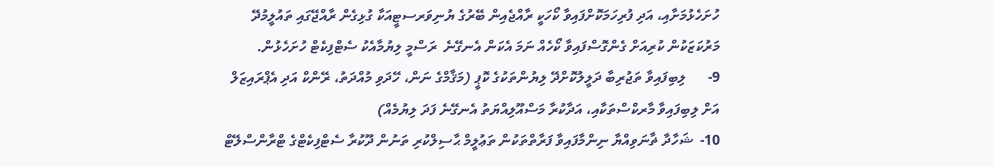ހުށަހެޅުމަށާއި، އަދި ފުރިހަމަކޮށްފައިވާ ކޯހަކީ ރާއްޖެއިން ބޭރުގެ ޔުނިވަރސޓީއަކާ ގުޅިގެން ރާއްޖޭގައި ތައުލީމުދޭ މަރުކަޒަކުން ކުރިއަށް ގެންގޮސްފައިވާ ކޯހެއް ނަމަ އެކަން އެނގޭނެ  ރަސްމީ ލިޔުމާއެކު ސެޓްފިކެޓް ހުށަހެޅުން.
9-      ލިބިފައިވާ ތަޖުރިބާ ދަލީލުކޮށްދޭ ލިޔުންތަކުގެ ކޮޕީ (މަޤާމްގެ ނަން، ހޭދަވި މުއްދަތު، ރޭންކް އަދި އެޕްރައިޒަލް އަށް ލިބިފައިވާ މާރކްސްތަކާއި، އަދާކުރާ މަސްއޫލިއްޔަތު އެނގޭނެ ފަދަ ލިޔުމެއް)
10-  ޝަހާދާ ޡާނަވިއްޔާ ނިންމާފައިވާ ފަރާތްތަކުން ތަޢުލީމް ޙާސިލްކުރި ތަނުން ދޫކުރާ ސެޓްފިކެޓްގެ ޓްރާންސްލޭޓް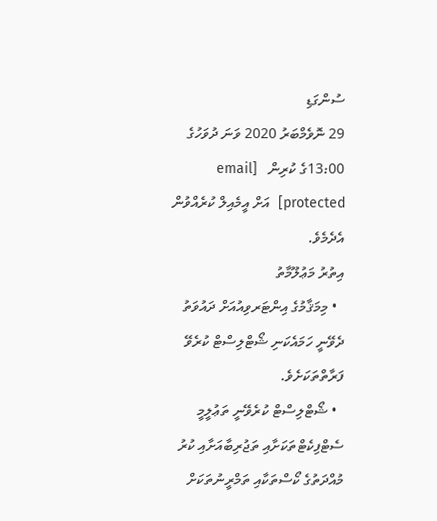ސުންގަޑި
29 ނޮވެމްބަރު 2020 ވަނަ ދުވަހުގެ 13:00ގެ ކުރިން   [email protected]  އަށް އީމެއިލް ކުރެއްވުން އެދެމެވެ.
އިތުރު މަޢުލޫމާތު
  • މިމަޤާމުގެ އިންޓަރވިއުއަށް ދައުވަތު ދެވޭނީ ހަމައެކަނި ޝޯޓްލިސްޓް ކުރެވޭ ފަރާތްތަކަށެވެ.
  • ޝޯޓްލިސްޓް ކުރެވޭނީ ތަޢުލީމީ ސެޓްފިކެޓްތަކަށާއި ތަޖުރިބާއަށާއި ކުރު މުއްދަތުގެ ކޯސްތަކާއި ތަމްރީނުތަކަށް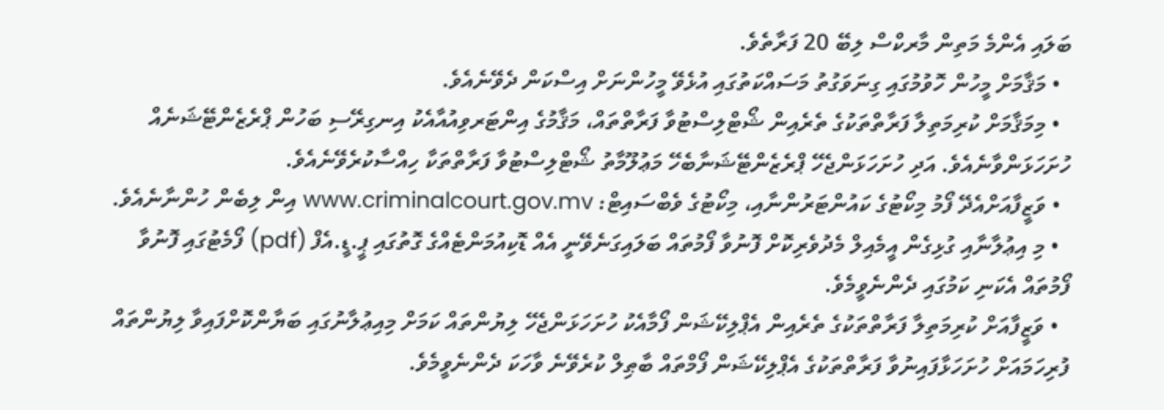ބަލައި އެންމެ މަތިން މާރކްސް ލިބޭ 20 ފަރާތެވެ.
  • މަޤާމަށް މީހުން ހޮވުމުގައި ގިނަވަގުތު މަސައްކަތުގައި އުޅެވޭ މީހުންނަށް އިސްކަން ދެވޭނެއެވެ.
  • މިމަޤާމަށް ކުރިމަތިލާ ފަރާތްތަކުގެ ތެރެއިން ޝޯޓްލިސްޓުވާ ފަރާތްތައް، މަޤާމުގެ އިންޓަރވިއުއާއެކު އިނގިރޭސި ބަހުން ޕްރެޒެންޓޭޝަނެއް ހުށަހަޅަންވާނެއެވެ. އަދި ހުށަހަޅަންޖެހޭ ޕްރެޒެންޓޭޝަނާބެހޭ މަޢުލޫމާތު ޝޯޓްލިސްޓުވާ ފަރާތްތަކާ ހިއްސާކުރެވޭނެއެވެ.
  • ވަޒީފާއަށްއެދޭ ފޯމު މިކޯޓުގެ ކައުންޓަރުންނާއި، މިކޯޓުގެ ވެބްސައިޓް: www.criminalcourt.gov.mv އިން ލިބެން ހުންނާނެއެވެ.
  • މި އިޢުލާނާއި ގުޅިގެން އީމެއިލް މެދުވެރިކޮށް ފޮނުވާ ފޯމުތައް ބަލައިގަނެވޭނީ އެއް ޑޮކިއުމަންޓެއްގެ ގޮތުގައި ޕީ.ޑީ.އެފް (pdf) ފޯމެޓުގައި ފޮނުވާ ފޯމުތައް އެކަނި ކަމުގައި ދެންނެވީމެވެ.
  • ވަޒީފާއަށް ކުރިމަތިލާ ފަރާތްތަކުގެ ތެރެއިން އެޕްލިކޭޝަން ފޯމާއެކު ހުށަހަޅަންޖެހޭ ލިޔުންތައް ކަމަށް މިއިޢުލާނުގައި ބަޔާންކޮށްފައިވާ ލިޔުންތައް ފުރިހަމައަށް ހުށަހަޅާފައިނުވާ ފަރާތްތަކުގެ އެޕްލިކޭޝަން ފޯމްތައް ބާޠިލް ކުރެވޭނެ ވާހަކަ ދެންނެވީމެވެ.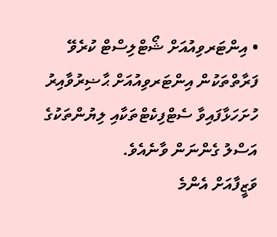• އިންޓަރވިއުއަށް ޝޯޓްލިސްޓް ކުރެވޭ ފަރާތްތަކުން އިންޓަރވިއުއަށް ޙާޟިރުވާއިރު ހުށަހަޅާފައިވާ ސެޓްފިކެޓްތަކާއި ލިޔުންތަކުގެ އަސްލު ގެންނަން ވާނެއެވެ.
ވަޒީފާއަށް އެންމެ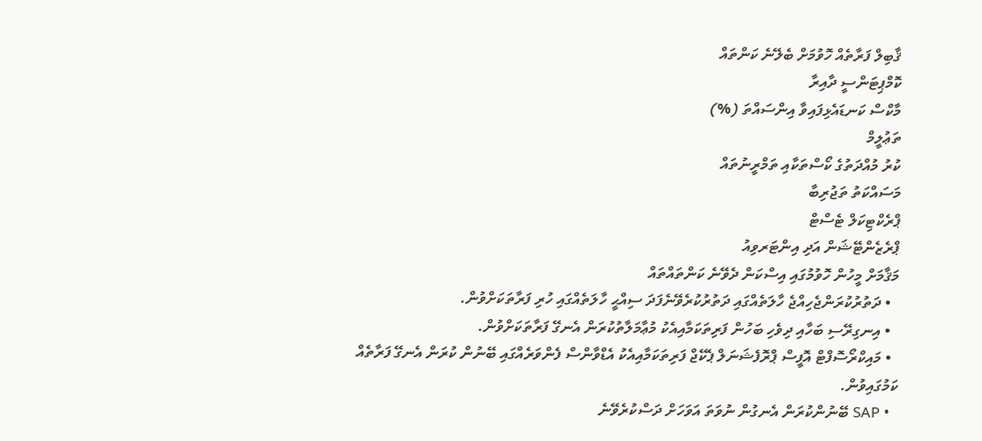ޤާބިލް ފަރާތެއް ހޮވުމަށް ބެލޭނެ ކަންތައް
ކޮމްޕިޓަންސީ ދާއިރާ
މާކްސް ކަނޑައެޅިފައިވާ އިންސައްތަ (%)
ތަޢުލީމް
ކުރު މުއްދަތުގެ ކޯސްތަކާއި ތަމްރީނުތައް
މަސައްކަތު ތަޖުރިބާ
ޕްރެކްޓިކަލް ޓެސްޓް
ޕްރެޒެންޓޭޝަން އަދި އިންޓަރވިއު
މަޤާމަށް މީހުން ހޮވުމުގައި އިސްކަން ދެވޭނެ ކަންތައްތައް
  • ދަތުރުކުރަންޖެހިއްޖެ ހާލަތެއްގައި ދަތުރުކުރެވޭނެފަދަ ސިއްޙީ ހާލަތެއްގައި ހުރި ފަރާތަކަށްވުން.
  • އިނގިރޭސި ބަހާއި ދިވެހި ބަހުން ފަރިތަކަމާއިއެކު މުޢާމަލާތުކުރަން އެނގޭ ފަރާތަކަށްވުން.
  • މައިކްރޯސޮފްޓް އޮފީސް ޕްރޮފެޝަނަލް ޕެކޭޖް ފަރިތަކަމާއިއެކު އެޑްވާންސް ފެންވަރެއްގައި ބޭނުން ކުރަން އެނގޭ ފަރާތެއް ކަމުގައިވުން.
  • SAP ބޭނުންކުރަން އެނގުން ނުވަތަ އަވަހަށް ދަސްކުރެވޭނެ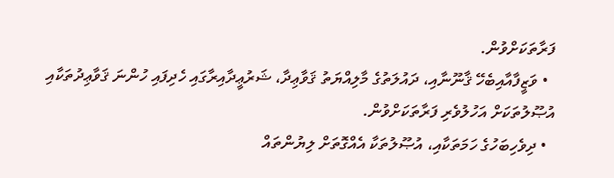ފަރާތަކަށްވުން.
  • ވަޒީފާއާއިބެހޭ ޤާނޫނާއި، ދައުލަތުގެ މާލިއްޔަތު ޤަވާޢިދާ، ޝަރުޢީދާއިރާގައި ހެދިފައި ހުންނަ ޤަވާޢިދުތަކާއި އުޞޫލުތަކަށް އަހުލުވެރި ފަރާތަކަށްވުން.
  • ދިވެހިބަހުގެ ހަމަތަކާއި، އުޞޫލުތަކާ އެއްގޮތަށް ލިޔުންތައް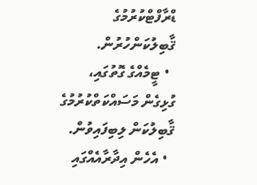ޑްރާފްޓްކުރުމުގެ ޤާބިލުކަންހުރުން.
  • ޓީމެއްގެ ގޮތުގައި، ގުޅިގެން މަސައްކަތްކުރުމުގެ ޤާބިލުކަން ލިބިފައިވުން.
  • އެހެން އިދާރާއެއްގައި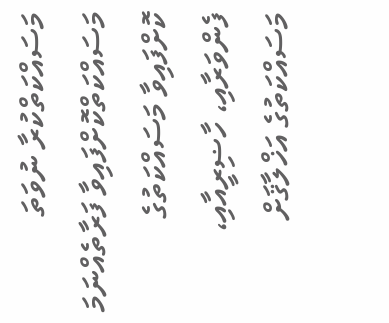މަސައްކަތްކުރާ ނުވަތަ މަސައްކަތްކޮށްފައިވާ ފަރާތެއްނަމަ ކޮށްފައިވާ މަސައްކަތުގެ ފެންވަރާއި، ހާޟިރީއާއި، މަސައްކަތުގެ އަޚްލާޤަށް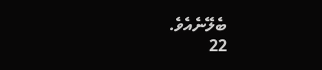ބެލޭނެއެވެ.
22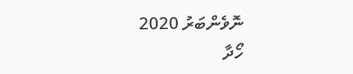ނޮވެންބަރު 2020
ހޯދާ